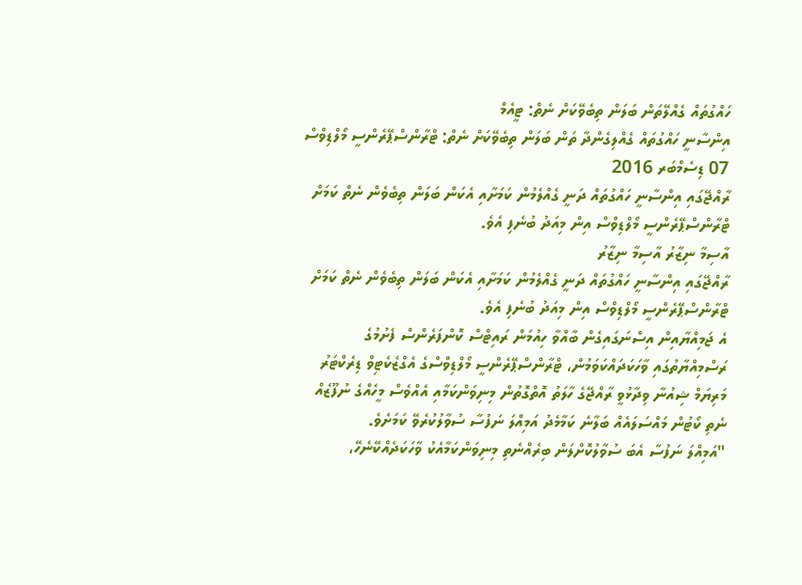ހައްގުތައް ގެއްލޭތަން ބަލަން ތިބެވޭކަށް ނެތް: ޓީއެމް
އިންސާނީ ހައްގުތައް ގެއްލިގެންދާ ތަން ބަލަން ތިބެވޭކަށް ނެތް: ޓްރާންސްޕޭރެންސީ މޯލްޑިވްސް
07 ޑިސެމްބަރ 2016
ރާއްޖޭގައި އިންސާނީ ހައްގުތައް ދަނީ ގެއްލެމުން ކަމަށާއި އެކަން ބަލަން ތިބެވެން ނެތް ކަމަށް ޓްރާންސްޕޭރެންސީ މޯލްޑިވްސް އިން މިއަދު ބުނެފި އެވެ.
އާސިމާ ނިޒާރު އާސިމާ ނިޒާރު
ރާއްޖޭގައި އިންސާނީ ހައްގުތައް ދަނީ ގެއްލެމުން ކަމަށާއި އެކަން ބަލަން ތިބެވެން ނެތް ކަމަށް ޓްރާންސްޕޭރެންސީ މޯލްޑިވްސް އިން މިއަދު ބުނެފި އެވެ.
އެ ޖަމިއްޔާއިން އިސްނަގައިގެން ބާއްވާ ހިއުމަން ރައިޓްސް ކޮންފަރެންސް ފެށުމުގެ ރަސްމިއްޔާތުގައި ވާހަކަދައްކަވަމުން، ޓްރާންސްޕޭރެންސީ މޯލްޑިވްސްގެ އެގްޒެކެޓިވް ޑިރެކްޓަރު މަރިޔަމް ޝިއުނާ ވިދާޅުވީ ރާއްޖޭގެ ހާލަތު އޮތްގޮތުން މިނިވަންކަމާއި އެއްވެސް މީހެއްގެ ނުފޫޒެއް ނެތި ކޯޓުން މައްސަލައެއް ބަލާނެ ކަމާމެދު އަމިއްލަ ނަފުސާ ސުވާލުކުރެވޭ ކަމަށެވެ.
"އަމިއްލަ ނަފުސާ އެބަ ސުވާލުކޮށްލަން ބިރެއްނެތި މިނިވަންކަމާއެކު ވާހަކަދެއްކޭނެހޭ،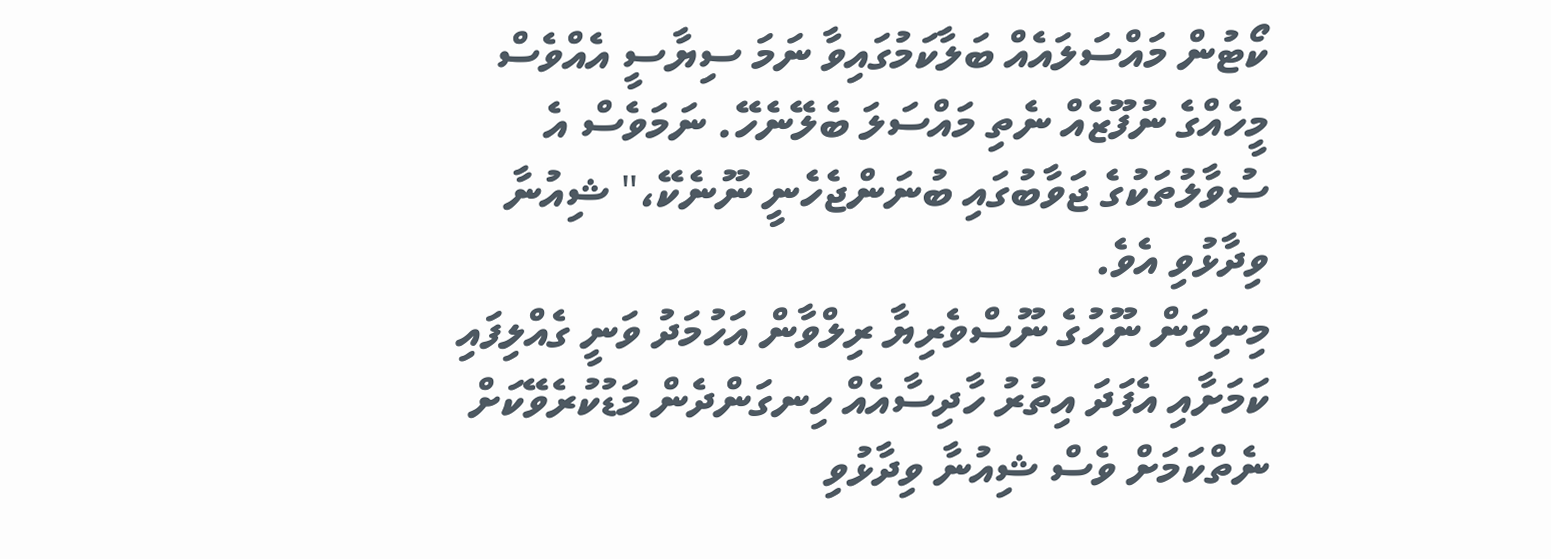ކޯޓުން މައްސަލައެއް ބަލާކަމުގައިވާ ނަމަ ސިޔާސީ އެއްވެސް މީހެއްގެ ނުފޫޒެއް ނެތި މައްސަލަ ބެލޭނެހޭ. ނަމަވެސް އެ ސުވާލުތަކުގެ ޖަވާބުގައި ބުނަންޖެހެނީ ނޫނެކޭ،" ޝިއުނާ ވިދާޅުވި އެވެ.
މިނިވަން ނޫހުގެ ނޫސްވެރިޔާ ރިލްވާން އަހުމަދު ވަނީ ގެއްލިފައި ކަމަށާއި އެފަދަ އިތުރު ހާދިސާއެއް ހިނގަންދެން މަޑުކުރެވޭކަށް ނެތްކަމަށް ވެސް ޝިއުނާ ވިދާޅުވި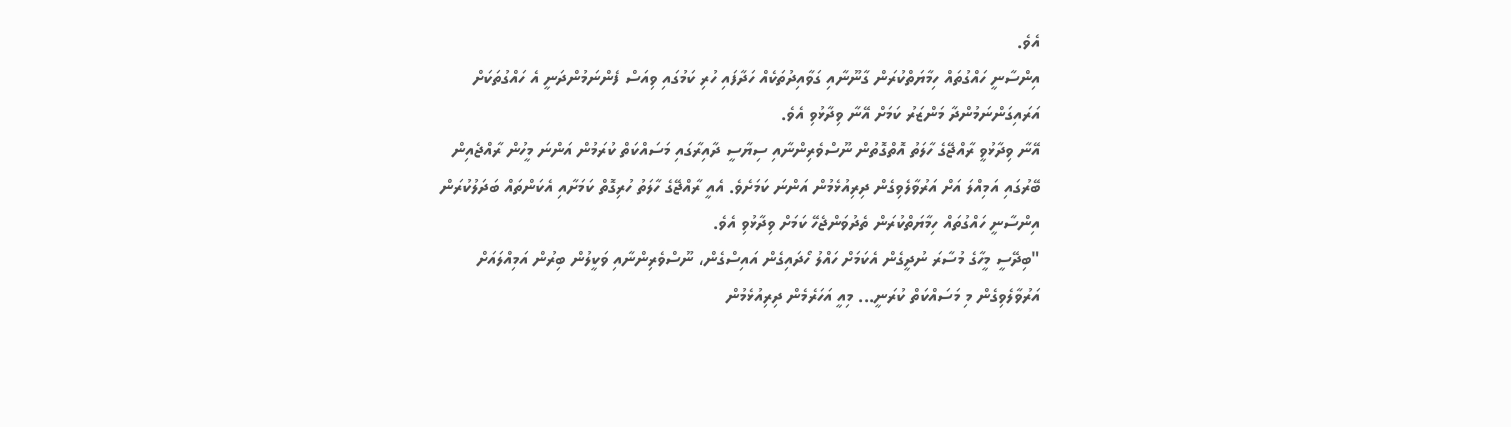އެވެ.
އިންސާނީ ހައްގުތައް ހިމާޔަތްކުރަން ގާނޫނާއި ގަވާއިދުތަކެއް ހަދާފައި ހުރި ކަމުގައި ވިއަސް ފެންނަމުންދަނީ އެ ހައްގުތަކަށް އަރައިގަންނަމުންދާ މަންޒަރު ކަމަށް އޭނާ ވިދާޅުވި އެވެ.
އޭނާ ވިދާޅުވީ ރާއްޖޭގެ ހާލަތު އޮތްގޮތުން ނޫސްވެރިންނާއި ސިޔާސީ ދާއިރާގައި މަސައްކަތް ކުރަމުން އަންނަ މީހުން ރާއްޖެއިން ބޭރުގައި އަމިއްލަ އަށް އަރުވާލެވިގެން ދިރިއުޅެމުން އަންނަ ކަމަށެވެ. އެއީ ރާއްޖޭގެ ހާލަތު ހުރިގޮތް ކަމަށާއި އެކަންތައް ބަދަލުކުރަން އިންސާނީ ހައްގުތައް ހިމާޔަތްކުރަން ތެދުވަންޖެހޭ ކަމަށް ވިދާޅުވި އެވެ.
"ބިދޭސީ މީހާގެ މުސާރަ ނުދީގެން އެކަމަށް ހައްލު ހޯދައިގެން އައިސްގެން، ނޫސްވެރިންނާއި ވަކީލުން ބިރުން އަމިއްލައަށް އަރުވާލެވިގެން މި މަސައްކަތް ކުރަނީ... މިއީ އަހަރެމެން ދިރިއުޅެމުން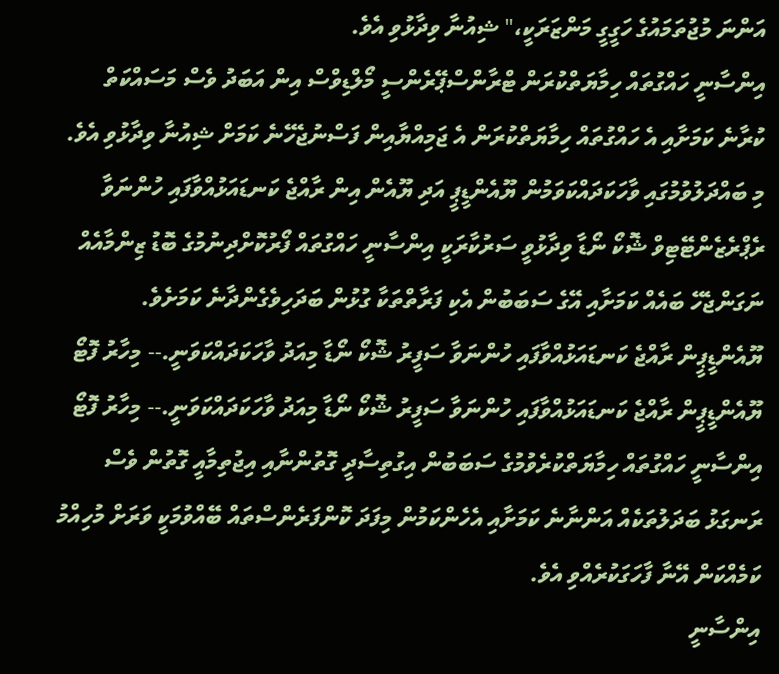އަންނަ މުޖުތަމައުގެ ހަގީގީ މަންޒަރަކީ،" ޝިއުނާ ވިދާޅުވި އެވެ.
އިންސާނީ ހައްގުތައް ހިމާޔަތްކުރަން ޓްރާންސްޕޭރެންސީ މޯލްޑިވްސް އިން އަބަދު ވެސް މަސައްކަތް ކުރާނެ ކަމަށާއި އެ ހައްގުތައް ހިމާޔަތްކުރަން އެ ޖަމިއްޔާއިން ފަސްނުޖެހޭނެ ކަމަށް ޝިއުނާ ވިދާޅުވި އެވެ.
މި ބައްދަލުވުމުގައި ވާހަކަދައްކަވަމުން ޔޫއެންޑީޕީ އަދި ޔޫއެން އިން ރާއްޖެ ކަނޑައަޅުއްވާފައި ހުންނަވާ ރެޕްރެޒެންޓޭޓިވް ޝޮކޯ ނޯޑާ ވިދާޅުވީ ސަރުކާރަކީ އިންސާނީ ހައްގުތައް ފޯރުކޮށްދިނުމުގެ ބޮޑު ޒިންމާއެއް ނަގަންޖެހޭ ބައެއް ކަމަށާއި އޭގެ ސަބަބުން އެކި ފަރާތްތަކާ ގުޅުން ބަދަހިވެގެންދާނެ ކަމަށެވެ.
ޔޫއެންޑީޕީން ރާއްޖެ ކަނޑައަޅުއްވާފައި ހުންނަވާ ސަފީރު ޝޮކޯ ނޯޑާ މިއަދު ވާހަކަދައްކަވަނީ.-- މިހާރު ފޮޓޯ
ޔޫއެންޑީޕީން ރާއްޖެ ކަނޑައަޅުއްވާފައި ހުންނަވާ ސަފީރު ޝޮކޯ ނޯޑާ މިއަދު ވާހަކަދައްކަވަނީ.-- މިހާރު ފޮޓޯ
އިންސާނީ ހައްގުތައް ހިމާޔަތްކުރެވުމުގެ ސަބަބުން އިގުތިސާދީ ގޮތުންނާއި އިޖުތިމާއީ ގޮތުން ވެސް ރަނގަޅު ބަދަލުތަކެއް އަންނާނެ ކަމަށާއި އެހެންކަމުން މިފަދަ ކޮންފަރެންސްތައް ބޭއްވުމަކީ ވަރަށް މުހިއްމު ކަމެއްކަން އޭނާ ފާހަގަކުރެއްވި އެވެ.
އިންސާނީ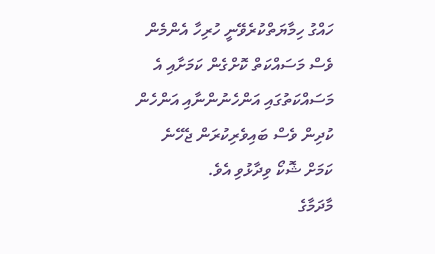ހައްގު ހިމާޔަތްކުރެވޭނީ ހުރިހާ އެންމެން ވެސް މަސައްކަތް ކޮށްގެން ކަމަށާއި އެ މަސައްކަތުގައި އަންހެނުންނާއި އަންހެން ކުދިން ވެސް ބައިވެރިކުރަން ޖެހޭނެ ކަމަށް ޝޮކޯ ވިދާޅުވި އެވެ.
މާދަމާގެ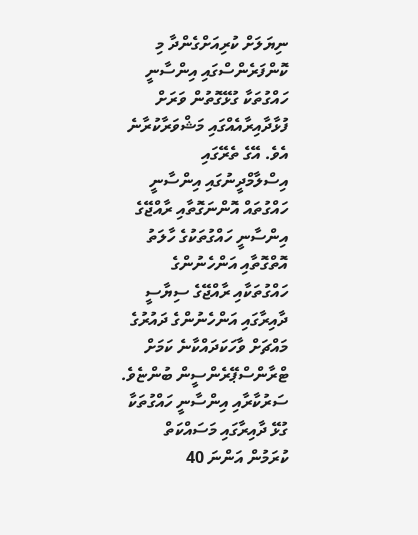ނިޔަލަށް ކުރިއަށްގެންދާ މި ކޮންފަރެންސްގައި އިންސާނީ ހައްގުތަކާ ގުޅޭގޮތުން ވަރަށް ފުޅާދާއިރާއެއްގައި މަޝްވަރާކުރާނެ އެވެ. އޭގެ ތެރޭގައި އިސްލާމްދީނުގައި އިންސާނީ ހައްގުތައް އޮންނަގޮތާއި ރާއްޖޭގެ އިންސާނީ ހައްގުތަކުގެ ހާލަތު އޮތްގޮތާއި އަންހެނުންގެ ހައްގުތަކާއި ރާއްޖޭގެ ސިޔާސީ ދާއިރާގައި އަންހެނުންގެ ދައުރުގެ މައްޗަށް ވާހަކަދައްކާނެ ކަމަށް ޓްރާންސްޕޭރެންސީން ބުންޏެވެ.
ސަރުކާރާއި އިންސާނީ ހައްގުތަކާ ގުޅޭ ދާއިރާގައި މަސައްކަތް ކުރަމުން އަންނަ 40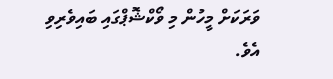ވަރަކަށް މީހުން މި ވޯކްޝޮޕްގައި ބައިވެރިވި އެވެ.